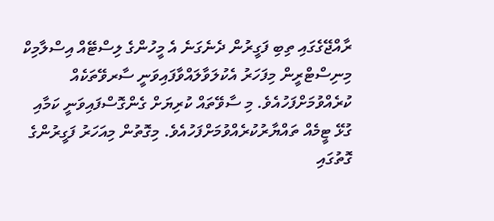ރާއްޖޭގެގައި ތިބި ފަގީރުން ދެނެގަނެ އެ މީހުންގެ ލިސްޓޭއް އިސްލާމިކް މިނިސްޓްރީން މިފަހަރު އެކުލަވާލައްވާފައިވަނީ ސާރވޭތަކެއް ކުރެއްވުމަށްފަހުއެވެ. މި ސާވޭތައް ކުރިޔަށް ގެންގޮސްފައިވަނީ ކަމާއި ގުޅޭ ޓީމެއް ތައްޔާރުކުރެއްވުމަށްފަހުއެވެ. މިގޮތުން މިއަހަރު ފަގީރުންގެ ގޮތުގައި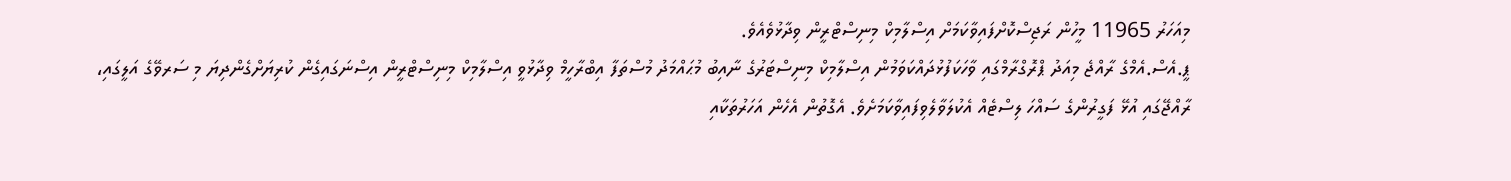މިއަހަރު 11965 މީހުން ރަޖިސްކޮށްފައިވާކަމަށް އިސްލާމިކް މިނިސްޓްރީން ވިދާޅުވެއެވެ.
ޕީ.އެސް.އެމްގެ ރާއްޖެ މިއަދު ޕްރޮގްރާމްގައި ވާހަކަފުޅުދައްކަވަމުން އިސްލާމިކް މިނިސްޓަރުގެ ނާއިބު މުޙައްމަދު މުސްތަފާ އިބްރާހީމް ވިދާޅުވީ އިސްލާމިކް މިނިސްޓްރީން އިސްނަގައިގެން ކުރިޔަށްގެންދިޔަ މި ސަރވޭގެ އަލީގައި، ރާއްޖޭގައި އުޅޭ ފަގީރުންގެ ސައްހަ ލިސްޓެއް އެކުލަވާލެވިފައިވާކަމަށެވެ. އެގޮތުން އެހެން އަހަރުތަކާއި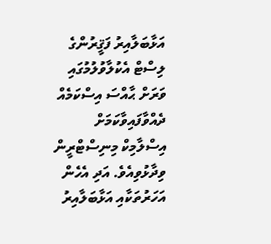އަޅާބަލާއިރު ފަޤީރުންގެ ލިސްޓް އެކުލާވުލުމުގައި ވަރަށް ޙާއްސަ އިސްކަމެއް ދެއްވާފައިވާކަމަށް އިސްލާމިކް މިނިސްޓްރީން ވިދާޅުވިއެވެ. އަދި އެހެން އަހަރުތަކާއި އަޅާބަލާއިރު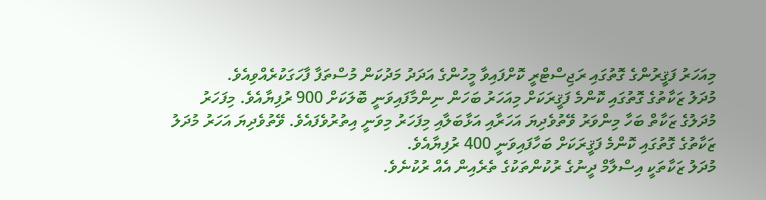މިއަހަރު ފަޤީރުންގެ ގޮތުގައި ރަޖިސްޓްރީ ކޮށްފައިވާ މީހުންގެ އަދަދު މަދުކަން މުސްތަފާ ފާހަގަކުރެއްވިއެވެ.
މުދަލު ޒަކާތުގެ ގޮތުގައި ކޮންމެ ފަޤީރަކަށް މިއަހަރު ބަހަން ނިންމާފައިވަނީ ބޮލަކަށް 900 ރުފިޔާއެވެ. މިފަހަރު މުދަލުގެ ޒަކާތް ބަހާ މިންވަރު ވޭތުވެދިޔަ އަހަރާއި އަޅާބަލާއި މިފަހަރު މިވަނީ އިތުރުވެފައެވެ. ވޭތުވެދިޔަ އަހަރު މުދަލު ޒަކާތުގެ ގޮތުގައި ކޮންމެ ފަޤީރަކަށް ބަހާފައިވަނީ 400 ރުފިޔާއެވެ.
މުދަލު ޒަކާތަކީ އިސްލާމް ދީނުގެ ރުކުންތަކުގެ ތެރެއިން އެއް ރުކުނެވެ.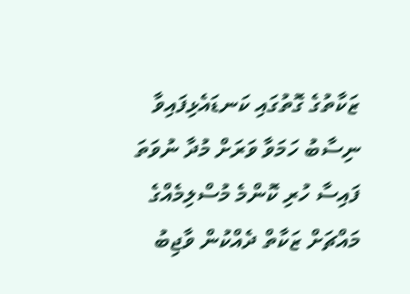ޒަކާތުގެ ގޮތުގައި ކަނޑައެޅިފައިވާ ނިސާބު ހަމަވާ ވަރަށް މުދާ ނުވަތަ ފައިސާ ހުރި ކޮންމެ މުސްލިމެއްގެ މައްޗަށް ޒަކާތް ދެއްކުން ވާޖިބު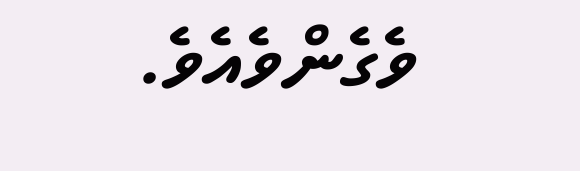ވެގެންވެއެވެ.